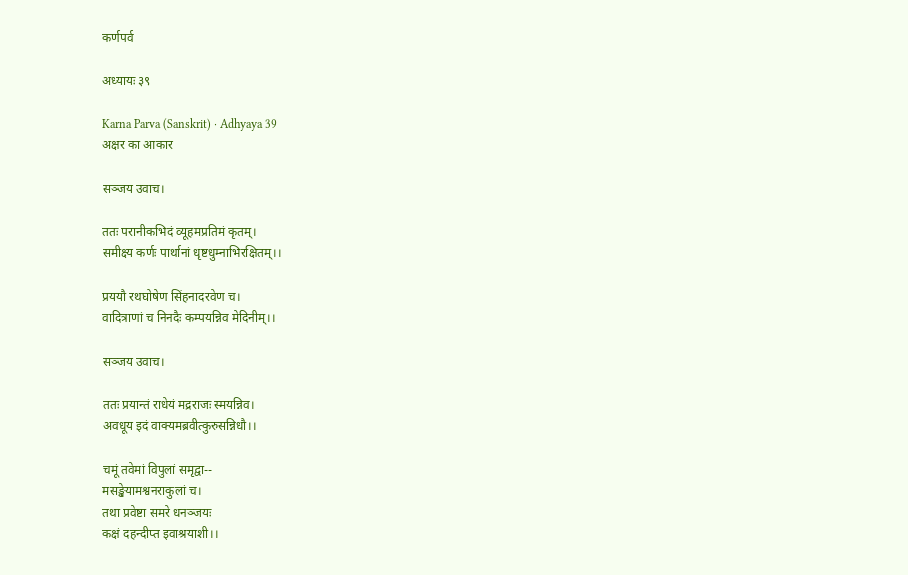कर्णपर्व

अध्यायः ३९

Karna Parva (Sanskrit) · Adhyaya 39
अक्षर का आकार

सञ्जय उवाच।

ततः परानीकभिदं व्यूहमप्रतिमं कृतम्।
समीक्ष्य कर्णः पार्थानां धृष्टधुम्नाभिरक्षितम्।।

प्रययौ रथघोषेण सिंहनादरवेण च।
वादित्राणां च निनदैः कम्पयन्निव मेदिनीम्।।

सञ्जय उवाच।

ततः प्रयान्तं राधेयं मद्रराजः स्मयन्निव।
अवधूय इदं वाक्यमब्रवीत्कुरुसन्निधौ।।

चमूं तवेमां विपुलां समृद्वा--
मसङ्खेयामश्वनराकुलां च।
तथा प्रवेष्टा समरे धनञ्जयः
कक्षं दहन्दीप्त इवाश्रयाशी।।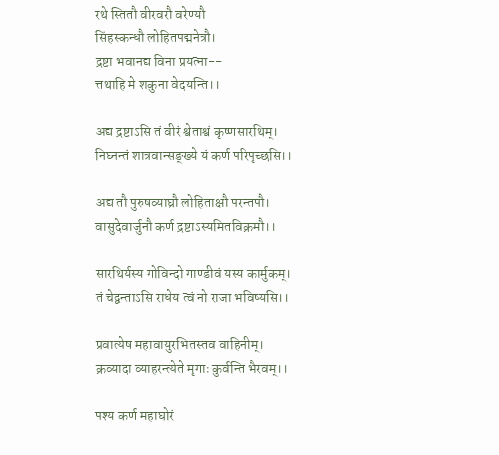रथे स्तितौ वीरवरौ वरेण्यौ
सिंहस्कन्धौ लोहितपद्मनेत्रौ।
द्रष्टा भवानद्य विना प्रयत्ना--
त्तथाहि मे शकुना वेदयन्ति।।

अद्य द्रष्टाऽसि तं वीरं श्वेताश्वं कृष्णसारथिम्।
निघ्नन्तं शात्रवान्सङ्ख्ये यं कर्ण परिपृच्छसि।।

अद्य तौ पुरुषव्याघ्रौ लोहिताक्षौ परन्तपौ।
वासुदेवार्जुनौ कर्ण द्रष्टाऽस्यमितविक्रमौ।।

सारथिर्यस्य गोविन्दो गाण्डीवं यस्य कार्मुकम्।
तं चेद्वन्ताऽसि राधेय त्वं नो राजा भविष्यसि।।

प्रवात्येष महावायुरभितस्तव वाहिनीम्।
क्रव्यादा व्याहरन्त्येते मृगाः कुर्वन्ति भैरवम्।।

पश्य कर्ण महाघोरं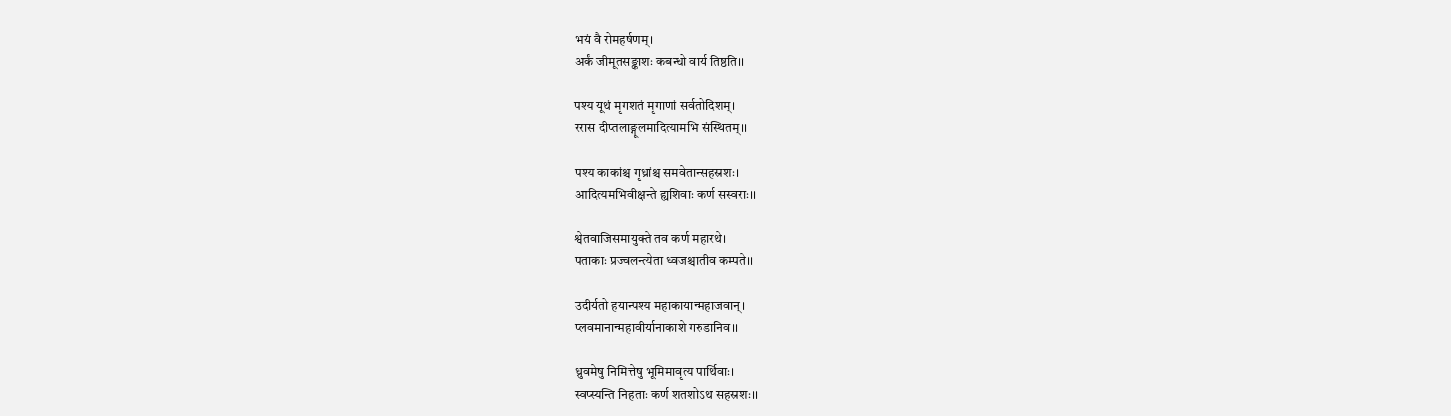भयं वै रोमहर्षणम्।
अर्कं जीमूतसङ्काशः कबन्धो वार्य तिष्ठति।।

पश्य यूथं मृगशतं मृगाणां सर्वतोदिशम्।
ररास दीप्तलाङ्गूलमादित्यामभि संस्थितम्।।

पश्य काकांश्च गृध्रांश्च समवेतान्सहस्रशः।
आदित्यमभिवीक्षन्ते ह्यशिवाः कर्ण सस्वराः।।

श्वेतवाजिसमायुक्ते तव कर्ण महारथे।
पताकाः प्रज्वलन्त्येता ध्वजश्चातीव कम्पते।।

उदीर्यतो हयान्पश्य महाकायान्महाजवान्।
प्लवमानान्महावीर्यानाकाशे गरुडानिव।।

ध्रुवमेषु निमित्तेषु भूमिमावृत्य पार्थिवाः।
स्वप्स्यन्ति निहताः कर्ण शतशोऽथ सहस्रशः।।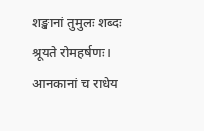शङ्खानां तुमुलः शब्दः श्रूयते रोमहर्षणः।
आनकानां च राधेय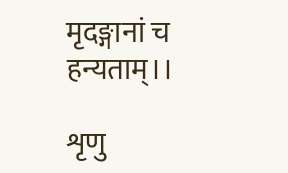मृदङ्गानां च हन्यताम्।।

शृणु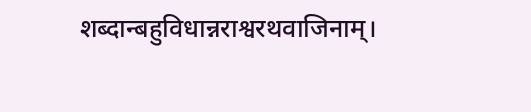शब्दान्बहुविधान्नराश्वरथवाजिनाम्।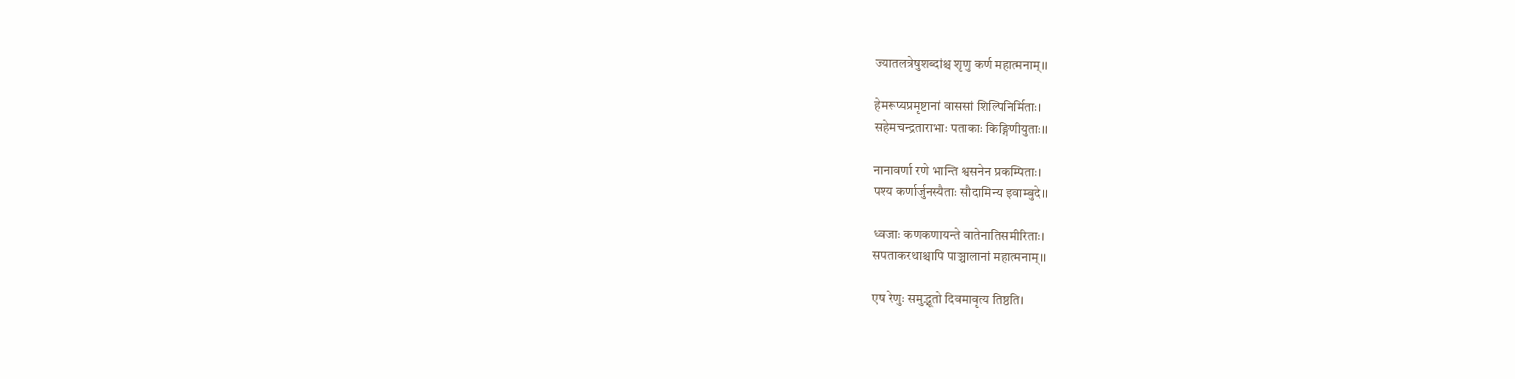ज्यातलत्रेषुशब्दांश्च शृणु कर्ण महात्मनाम्।।

हेमरूप्यप्रमृष्टानां वाससां शिल्पिनिर्मिताः।
सहेमचन्द्रताराभाः पताकाः किङ्गिणीयुताः।।

नानावर्णा रणे भान्ति श्वसनेन प्रकम्पिताः।
पश्य कर्णार्जुनस्यैताः सौदामिन्य इवाम्बुदे।।

ध्वजाः कणकणायन्ते वातेनातिसमीरिताः।
सपताकरथाश्चापि पाञ्चालानां महात्मनाम्।।

एष रेणुः समुद्भूतो दिवमावृत्य तिष्ठति।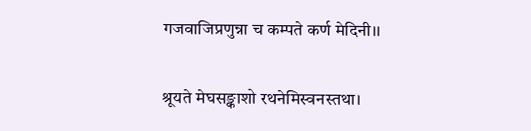गजवाजिप्रणुन्ना च कम्पते कर्ण मेदिनी।।

श्रूयते मेघसङ्काशो रथनेमिस्वनस्तथा।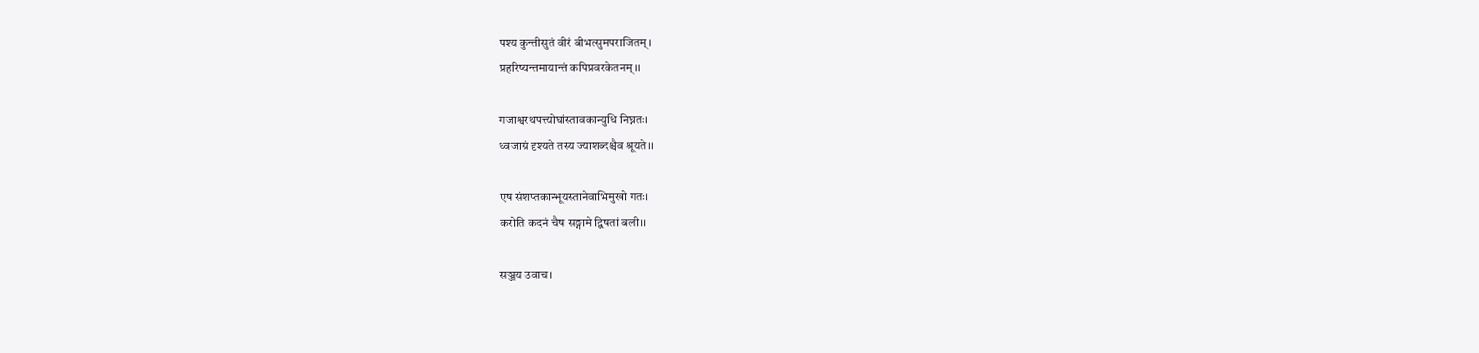पश्य कुन्तीसुतं वीरं बीभत्सुमपराजितम्।
प्रहरिष्यन्तमायान्तं कपिप्रवरकेतनम्।।

गजाश्वरथपत्त्योघांस्तावकान्युधि निघ्नतः।
ध्वजाग्रं दृश्यते तस्य ज्याशब्दश्चैव श्रूयते।।

एष संशप्तकान्भूयस्तानेवाभिमुखो गतः।
करोति कदनं चैष सङ्गामे द्विषतां बली।।

सञ्जय उवाच।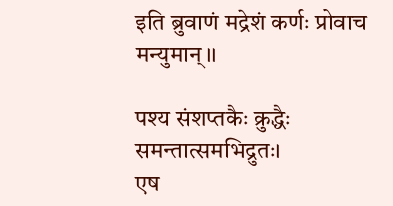इति ब्रुवाणं मद्रेशं कर्णः प्रोवाच मन्युमान्।।

पश्य संशप्तकैः क्रुद्धैः समन्तात्समभिद्रुतः।
एष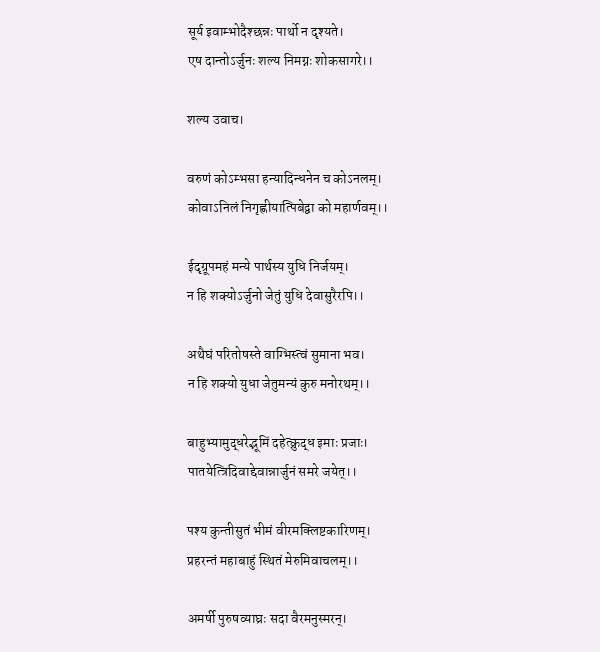सूर्य इवाम्भोदैश्छन्नः पार्थो न दृश्यते।
एष दान्तोऽर्जुनः शल्य निमग्नः शोकसागरे।।

शल्य उवाच।

वरुणं कोऽम्भसा हन्यादिन्धनेन च कोऽनलम्।
कोवाऽनिलं निगृह्णीयात्पिबेद्वा को महार्णवम्।।

ईदृग्रूपमहं मन्ये पार्थस्य युधि निर्जयम्।
न हि शक्योऽर्जुनो जेतुं युधि देवासुरैरपि।।

अथैघं परितोषस्ते वाग्भिस्त्वं सुमाना भव।
न हि शक्यो युधा जेतुमन्यं कुरु मनोरथम्।।

बाहुभ्यामुद्धरेद्भूमिं दहेत्क्रुद्ध इमाः प्रजाः।
पातयेत्त्रिदिवाद्देवान्नार्जुनं समरे जयेत्।।

पश्य कुन्तीसुतं भीमं वीरमक्लिष्टकारिणम्।
प्रहरन्तं महाबाहुं स्थितं मेरुमिवाचलम्।।

अमर्षी पुरुषव्याघ्रः सदा वैरमनुस्मरन्।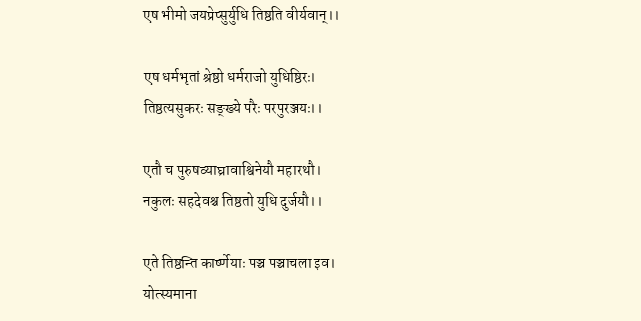एष भीमो जयप्रेप्सुर्युधि तिष्ठति वीर्यवान्।।

एष धर्मभृतां श्रेष्ठो धर्मराजो युधिष्ठिरः।
तिष्ठत्यसुकरः सङ्ख्ये परैः परपुरञ्जयः।।

एतौ च पुरुषव्याघ्रावाश्विनेयौ महारथौ।
नकुलः सहदेवश्च तिष्ठतो युधि दुर्जयौ।।

एते तिष्ठन्ति कार्ष्णेयाः पञ्च पञ्चाचला इव।
योत्स्यमाना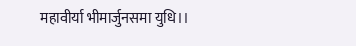महावीर्या भीमार्जुनसमा युधि।।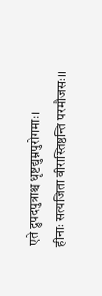एते द्रुपदपुत्राश्च धृष्टद्युम्नपुरोगमाः।
हीनाः सत्यजिता वीरास्तिष्ठन्ति परमौजसः।।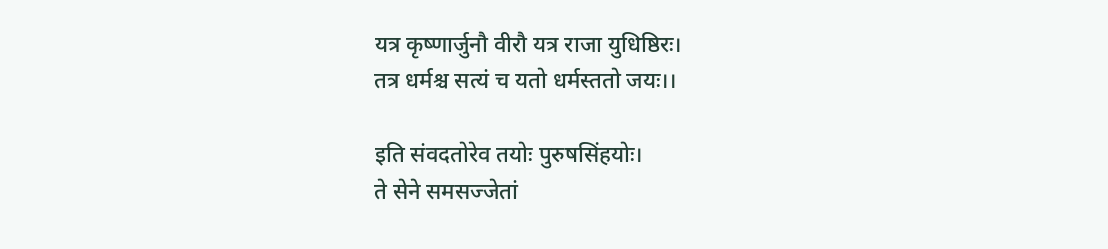यत्र कृष्णार्जुनौ वीरौ यत्र राजा युधिष्ठिरः।
तत्र धर्मश्च सत्यं च यतो धर्मस्ततो जयः।।

इति संवदतोरेव तयोः पुरुषसिंहयोः।
ते सेने समसज्जेतां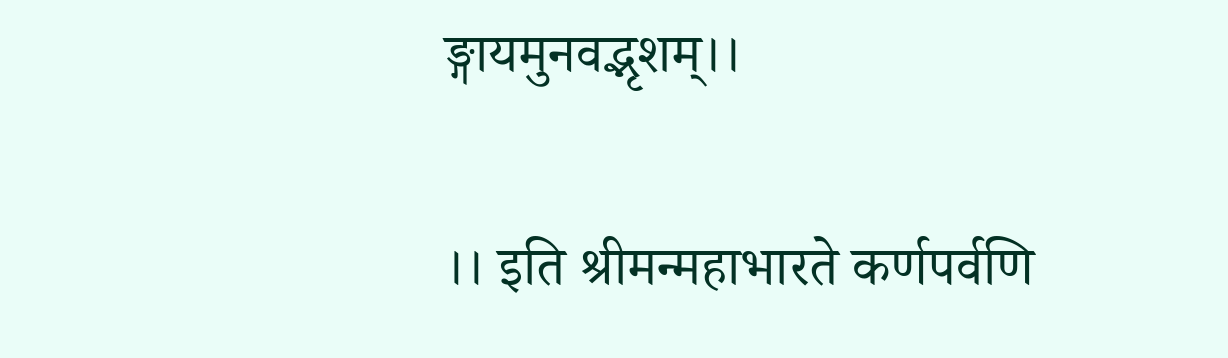ङ्गायमुनवद्भृशम्।।

।। इति श्रीमन्महाभारते कर्णपर्वणि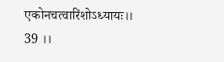एकोनचत्वारिंशोऽध्यायः।। 39 ।।